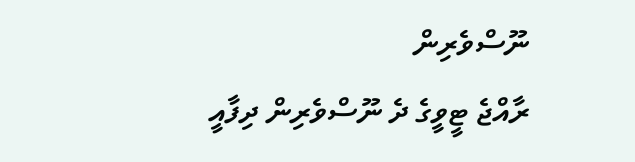ނޫސްވެރިން
ރާއްޖެ ޓީވީގެ ދެ ނޫސްވެރިން ދިފާއީ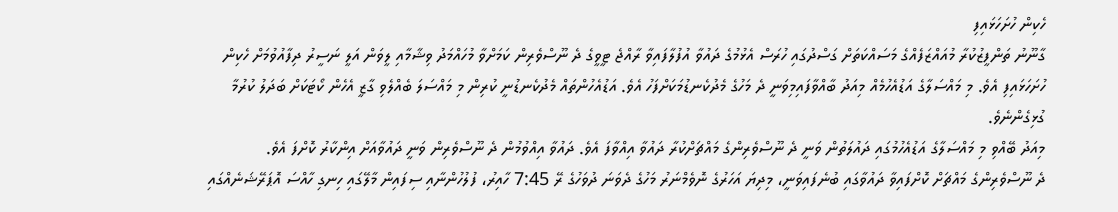ހެކިން ހުށަހަޅައިފި
ގާނޫނު ތަންފީޒުކުރާ މުއައްޒަފެއްގެ މަސައްކަތަށް ގަސްދުގައި ހުރަސް އެޅުމުގެ ދައުވާ އުފުލާފައިވާ ރާއްޖެ ޓީވީގެ ދެ ނޫސްވެރިން ކަމަށްވާ މުހައްމަދު ވިޝާމާއި ލީވަން އަލީ ނަސީރު ދިފާއުވުމަށް ހެކިން ހުށަހަޅައިފި އެވެ. މި މައްސަލާގެ އަޑުއެހުމެއް މިއަދު ބާއްވާފައިމިވަނީ ދެ މަހުގެ މެދުކެނޑުމަކަށްފަހު އެވެ. އަޑުއެހުންތައް މެދުކެނޑުނީ ކުރިން މި މައްސަލަ ބެއްލެވި ގާޒީ އެހެން ކޯޓަކަށް ބަދަލު ކުރުމާ ގުޅިގެންނެވެ.
މިއަދު ބޭއްވި މި މައްސަލާގެ އަޑުއެހުމުގައި ދައުލަތުން ވަނީ ދެ ނޫސްވެރިންގެ މައްޗަށްކުރާ ދައުވާ އިއްވާފަ އެވެ. ދައުވާ އިއްވުމުން ދެ ނޫސްވެރިން ވަނީ ދައުވާއަށް އިންކާރު ކޮށްފަ އެވެ.
ދެ ނޫސްވެރިންގެ މައްޗަށް ކޮށްފައިވާ ދައުވާގައި ބުނެފައިވަނީ، މިދިޔަ އަހަރުގެ ނޮވެމްނަރު މަހުގެ ދެވަނަ ދުވަހުގެ ރޭ 7:45 ހާއިރު، ފުލުހުންނާއި ސިފައިން މާލޭގައި ހިނގި ހާއްސަ އޮޕަރޭޝަނެއްގައި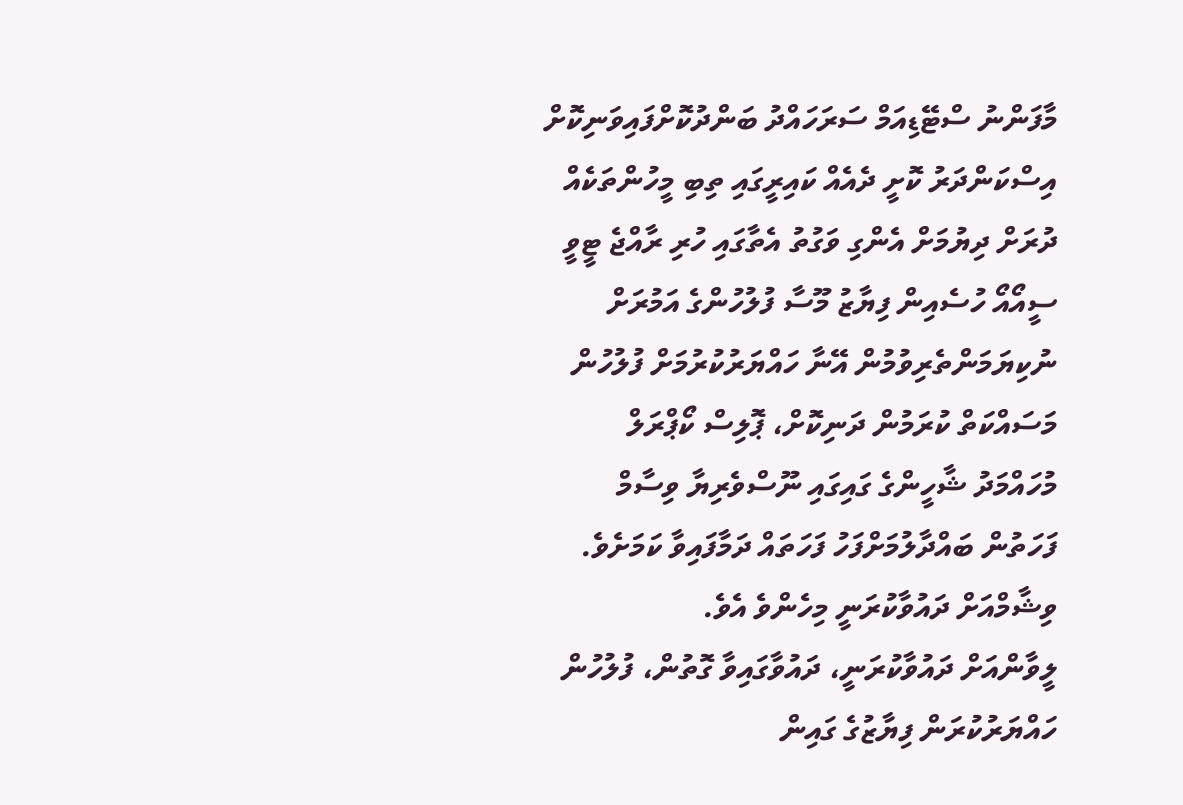މާފަންނު ސްޓޭޑިއަމް ސަރަހައްދު ބަންދުކޮށްފައިވަނިކޮށް އިސްކަންދަރު ކޮށީ ދެއެއް ކައިރީގައި ތިބި މީހުންތަކެއް ދުރަށް ދިޔުމަށް އެންގި ވަގުތު އެތާގައި ހުރި ރާއްޖެ ޓީވީ ސީއޯއޯ ހުސެއިން ފިޔާޒު މޫސާ ފުލުހުންގެ އަމުރަށް ނުކިޔަމަންތެރިވުމުން އޭނާ ހައްޔަރުކުރުމަށް ފުލުހުން މަސައްކަތް ކުރަމުން ދަނިކޮށް، ޕޮލިސް ކޯޕްރަލް މުހައްމަދު ޝާހީންގެ ގައިގައި ނޫސްވެރިޔާ ވިސާމް ފަހަތުން ބައްދާލުމަށްފަހު ފަހަތައް ދަމާފައިވާ ކަމަށެވެ. ވިޝާމްއަށް ދައުވާކުރަނީ މިހެންވެ އެވެ.
ލީވާންއަށް ދައުވާކުރަނީ، ދައުވާގައިވާ ގޮތުން، ފުލުހުން ހައްޔަރުކުރަން ފިޔާޒުގެ ގައިން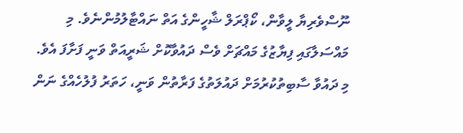ނޫސްވެރިޔާ ލީވާން، ކޯޕްރަލް ޝާހީންގެ އަތް ނައްޓާލުމުންނެވެ. މި މައްސަލާގައި ފިޔާޒުގެ މައްޗަށް ވެސް ދައުވާކޮށް ޝަރީއަތް ވަނީ ފަށާފަ އެވެ.
މި ދައުވާ ސާބިތުކުރުމަށް ދައުލަތުގެ ފަރާތުން ވަނީ، ހަތަރު ފުލުހެއްގެ ނަން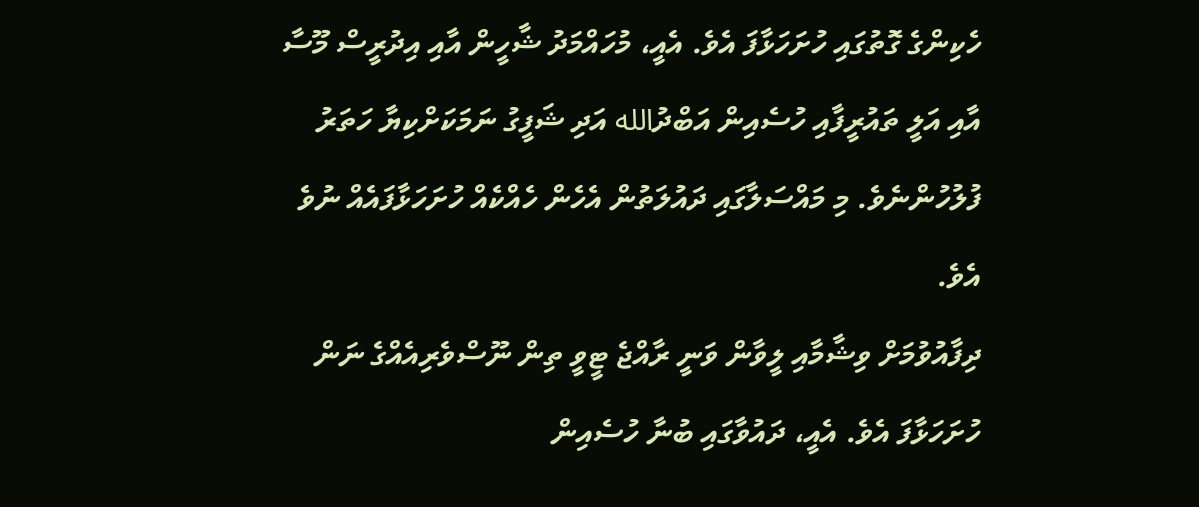ހެކިންގެ ގޮތުގައި ހުށަހަޅާފަ އެވެ. އެއީ، މުހައްމަދު ޝާހީން އާއި އިދުރީސް މޫސާ އާއި އަލީ ތައުރީފާއި ހުސެއިން އަބްދުالله އަދި ޝަފީގު ނަމަކަށްކިޔާ ހަތަރު ފުލުހުންނެވެ. މި މައްސަލާގައި ދައުލަތުން އެހެން ހެއްކެއް ހުށަހަޅާފައެއް ނުވެ އެވެ.
ދިފާއުވުމަށް ވިޝާމާއި ލީވާން ވަނީ ރާއްޖެ ޓީވީ ތިން ނޫސްވެރިއެއްގެ ނަން ހުށަހަޅާފަ އެވެ. އެއީ، ދައުވާގައި ބުނާ ހުސެއިން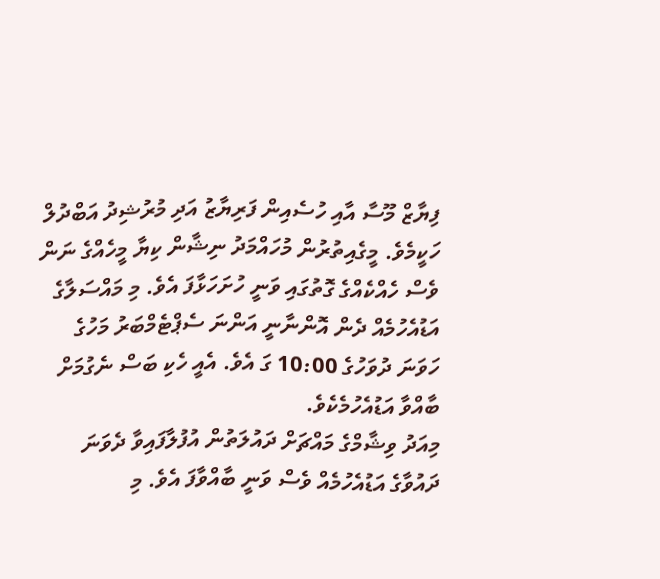ފިޔާޒް މޫސާ އާއި ހުސެއިން ފަރިޔާޒު އަދި މުރުޝިދު އަބްދުލް ހަކީމެވެ. މީގެއިތުރުން މުހައްމަދު ނިޝާން ކިޔާ މީހެއްގެ ނަން ވެސް ހެއްކެއްގެ ގޮތުގައި ވަނީ ހުށަހަޅާފަ އެވެ. މި މައްސަލާގެ އަޑުއެހުމެއް ދެން އޮންނާނީ އަންނަ ސެޕްޓެމްބަރު މަހުގެ ހަވަނަ ދުވަހުގެ 10:00 ގަ އެވެ. އެއީ ހެކި ބަސް ނެގުމަށް ބާއްވާ އަޑުއެހުމެކެވެ.
މިއަދު ވިޝާމްގެ މައްޗަށް ދައުލަތުން އުފުލާފައިވާ ދެވަނަ ދައުވާގެ އަޑުއެހުމެއް ވެސް ވަނީ ބާއްވާފަ އެވެ. މި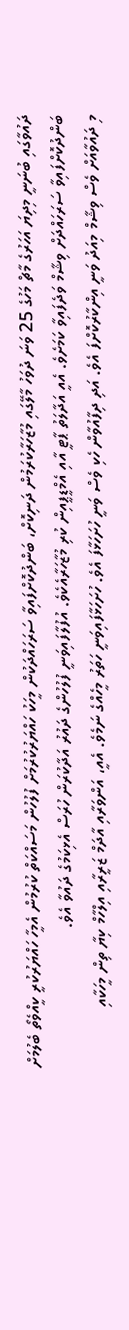ދައުވާގައި ބުނަނީ މިދިޔަ އަހަރުގެ މާޗް މަހުގެ 25 ވަނަ ދުވަހު މާލޭގައި މުޒާހަރާކުރަމުން ދަނިކޮށް، ބަންދުކޮށްފައިވާ ސަރަހައްދަކުން މީހަކު ހައްޔަރުކުރުމަށް ފުލުހުން މަސައްކަތް ކުރުމުން އެމީހާ ހައްޔަރުކުރީ ކީއްވެތޯ ބެލުމަށް ބަންދުކޮށްފައިވާ ސަރަހައްދަށް ވިޝާމް ވަދެފައިވާ ކަމަށެވެ. އެއީ އަދާލަތު ޕާޓީ އާއި އެމްޑީޕީއިން ކުރި މުޒާހަރާއެކެވެ. އުފުލާފައިވަނީ ފުލުހުންގެ ދައުރު އަދާކުރަން ހުރަސް އެޅިކަމުގެ ދައުވާ އެވެ.
މި ދައުވާއަށް ވެސް ވިޝާމް މިއަދު ވަނީ އިންކާރުކޮށްފަ އެވެ. އަދި ދިފާއުވާން ހެކި ވެސް ވަނީ ހުށަހަޅާފަ އެވެ. ހުށަހަޅާފައިވަނީ ހަތަރު މީހެއްގެ ނަމެވެ. އެއީ، އަންވަރާއި އާދަމް ޒަރީރާއި އިލްހާމް ކިޔާ ތިން މީހަކާއި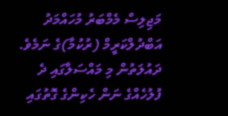މަޖިލިސް މެމްބަރު މުހައްމަދު އަބްދުލްކަރީމް (ރުކުމާ)ގެ ނަމެވެ.
ދައުލަތުން މި މައްސަލާގައި ދެ ފުލުހެއްގެ ނަން ހެކިންގެ ގޮތުގައި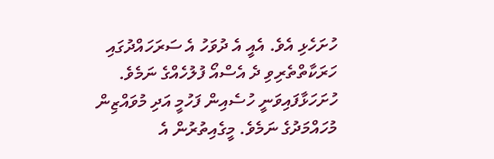ހުށަހެޅި އެވެ. އެއީ އެ ދުވަހު އެ ސަރަހައްދުގައި ހަރަކާތްތެރިވި ދެ އެސްއޯ ފުލުހެއްގެ ނަމެވެ. ހުށަހަޅާފައިވަނީ ހުސެއިން ފަހުމީ އަދި މުވައްޒިން މުހައްމަދުގެ ނަމެވެ. މީގެއިތުރުން އެ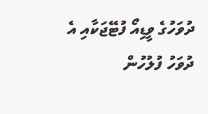ދުވަހުގެ ވީޑިއޯ ފުޓޭޖަކާއި އެ ދުވަހު ފުލުހުން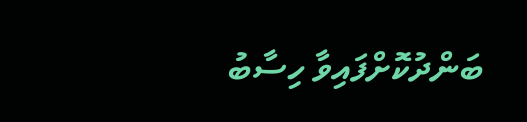ބަންދުކޮށްފައިވާ ހިސާބު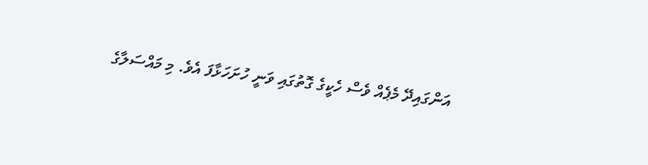އަންގައިދޭ މެޕެއް ވެސް ހެކީގެ ގޮތުގައި ވަނީ ހުށަހަޅާފަ އެވެ. މި މައްސަލާގެ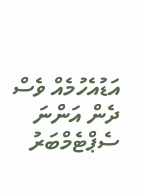އަޑުއެހުމެއް ވެސް ދެން އަންނަ ސެޕްޓެމްބަރު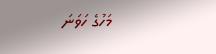މަހުގެ ހަވަނަ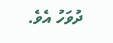ދުވަހު އެވެ.